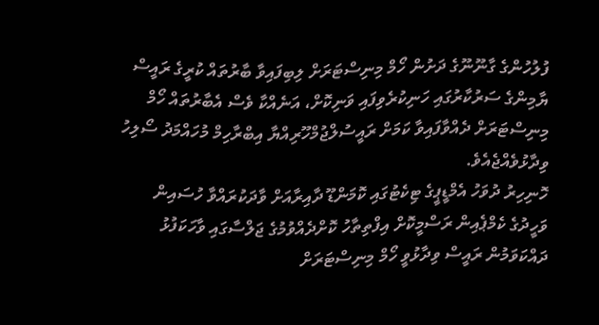ފުލުހުންގެ ގާނޫނޫގެ ދަށުން ހޯމް މިނިސްޓަރަށް ލިބިފައިވާ ބާރުތައް ކުރީގެ ރައީސް ޔާމިންގެ ސަރުކާރުގައި ހަނިކުރެވިފައި ވަނިކޮށް، އަނެއްކާ ވެސް އެބާރުތައް ހޯމް މިނިސްޓަރަށް ދެއްވާފައިވާ ކަމަށް ރައީސުލްޖުމްހޫރިއްޔާ އިބްރާހިމް މުހައްމަދު ސޯލިހު ވިދާޅުވެއްޖެއެވެ.
ހޮނިހިރު ދުވަހު އެމްޑީޕީގެ ޓިކެޓުގައި ކޮމަންޑޫ ދާއިރާއަށް ވާދަކުރައްވާ ހުސައިން ވަހީދުގެ ކެމްޕެއިން ރަސްމީކޮށް އިފްތިތާހު ކޮށްދެއްވުމުގެ ޖަލްސާގައި ވާހަކަފުޅު ދައްކަވަމުން ރައީސް ވިދާޅުވީ ހޯމް މިނިސްޓަރަށް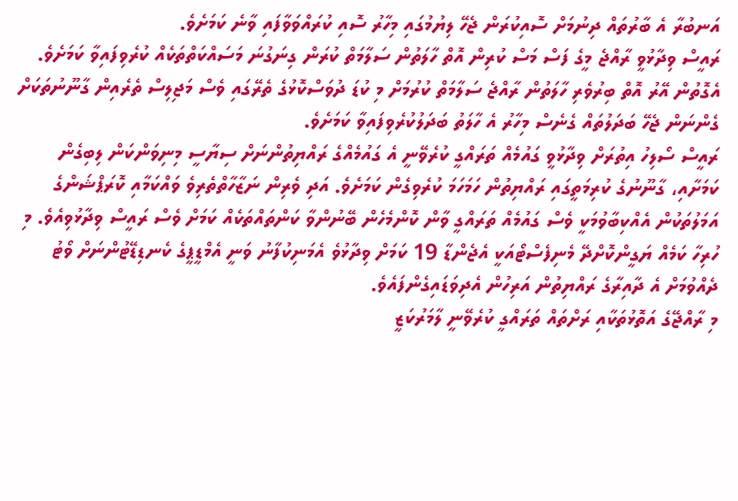އަނބުރާ އެ ބާރުތައް ދިނުމަށް ސޮއިކުރަން ޖެހޭ ލިޔުމުގައި މިހާރު ސޮއި ކުރައްވަވާފައި ވާނެ ކަމަށެވެ.
ރައީސް ވިދާޅުވީ ރާއްޖެ މީގެ ފަސް މަސް ކުރިން އޮތް ހާލަތުން ސަލާމަތް ކުރަން ގިނަގުނަ މަސައްކަތްތަކެއް ކުރެވިފައިވާ ކަމަށެވެ. އެގޮތުން އޭރު އޮތް ބިރުވެރި ހާލަތުން ރާއްޖެ ސަލާމަތް ކުރުމަށް މި ކުޑަ ދުވަސްކޮޅުގެ ތެރޭގައި ވެސް މަޖިލިސް ތެރެއިން ގާނޫނުތަކަށް ގެންނަން ޖެހޭ ބަދަލުތައް ގެނެސް މިހާރު އެ ހާލަތު ބަދަލުކުރެވިފައިވާ ކަމަށެވެ.
ރައީސް ސޯލިހު އިތުރަށް ވިދާޅުވީ ގައުމެއް ތަރައްގީ ކުރެވޭނީ އެ ގައުމެއްގެ ރައްޔިތުންނަށް ސިޔާސީ މިނިވަންކަން ލިބިގެން ކަމަށާއި، ގާނޫނުގެ ކުރިމަތީގައި ރައްޔިތުން ހަމަހަމަ ކުރެވިގެން ކަމަށެވެ. އަދި ވެރިން ނަޒާހާތްތެރިވެ ވައްކަމާއި ކޮރަޕްޝަންގެ އަމަލުތަކުން އެއްކިބާވުމަކީ ވެސް ގައުމެއް ތަރައްގީ ވާން ކޮންމެހެން ބޭނުންވާ ކަންތައްތަކެއް ކަމަށް ވެސް ރައީސް ވިދާޅުވިއެވެ. މި ހުރިހާ ކަމެއް ޔަގީންކޮށްދޭ މެނިފެސްޓޯއަކީ އެޖެންޑާ 19 ކަމަށް ވިދާޅުވެ އެމަނިކުފާނު ވަނީ އެމްޑީޕީގެ ކެނޑިޑޭޓުންނަށް ވޯޓު ދެއްވުމަށް އެ ދާއިރާގެ ރައްޔިތުން އަރިހުން އެދިވަޑައިގެންފައެވެ.
މި ރާއްޖޭގެ އަތޮޅުތަކާއި ރަށްތައް ތަރައްގީ ކުރެވޭނީ ލާމަރުކަޒީ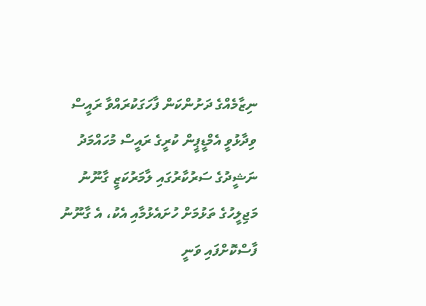ނިޒާމެއްގެ ދަށުންކަން ފާހަގަކުރައްވާ ރައީސް ވިދާޅުވީ އެމްޑީޕީން ކުރީގެ ރައީސް މުހައްމަދު ނަޝީދުގެ ސަރުކާރުގައި ލާމަރުކަޒީ ގާނޫނު މަޖިލީހުގެ ތަޅުމަށް ހުށައެޅުމާއި އެކު، އެ ގާނޫނު ފާސްކޮށްފައި ވަނީ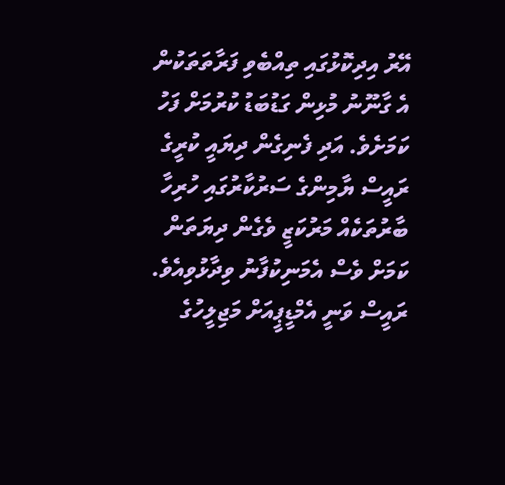އޭރު އިދިކޮޅުގައި ތިއްބެވި ފަރާތަތަކުން އެ ގާނޫނު މުޅިން ގަޑުބަޑު ކުރުމަށް ފަހު ކަމަށެވެ. އަދި ފެނިގެން ދިޔައީ ކުރީގެ ރައީސް ޔާމިންގެ ސަރުކާރުގައި ހުރިހާ ބާރުތަކެއް މަރުކަޒީ ވެގެން ދިޔަތަން ކަމަށް ވެސް އެމަނިކުފާނު ވިދާޅުވިއެވެ. ރައީސް ވަނީ އެމްޑީޕީއަށް މަޖިލީހުގެ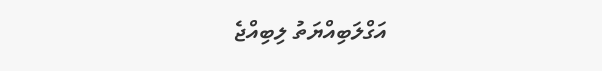އަގްލަބިއްޔަތު ލިބިއްޖެ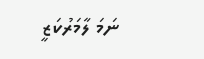ނަމަ ލާމަރުކަޒީ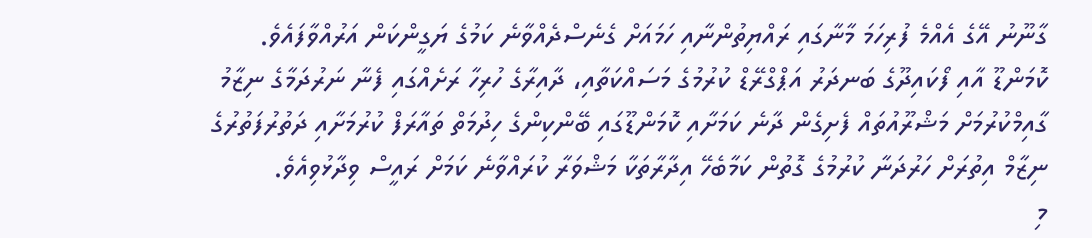ގާނޫނު އޭގެ އެއްމެ ފުރިހަމަ މާނާގައި ރައްޔިތުންނާއި ހަމައަށް ގެނެސްދެއްވާނެ ކަމުގެ ޔަގީންކަން އަރުއްވާފައެވެ.
ކޮމަންޑޫ އާއި ފޯކައިދޫގެ ބަނދަރު އަޕްގްރޭޑް ކުރުމުގެ މަސައްކަތާއި، ދާއިރާގެ ހުރިހާ ރަށެއްގައި ފެނާ ނަރުދަމާގެ ނިޒާމު ގާއިމްކުރުމަށް މަޝްރޫއުތައް ފެށިގެން ދާނެ ކަމަށާއި ކޮމަންޑޫގައި ބޭންކިންގެ ހިދުމަތް ތައާރަފް ކުރުމަށާއި ދަތުރުފަތުރުގެ ނިޒާމް އިތުރަށް ހަރުދަނާ ކުރުމުގެ ގޮތުން ކަމާބެހޭ އިދާރާތަކާ މަޝްވަރާ ކުރައްވާނެ ކަމަށް ރައީސް ވިދާޅުވިއެވެ.
މި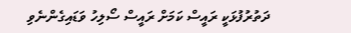ދަތުރުފުޅަކީ ރައީސް ކަމަށް ރައީސް ސޯލިހު ވަޑައިގެންނެވި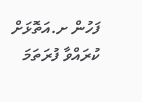ފަހުން ށ.އަތޮޅަށް ކުރައްވާ ފުރަތަމަ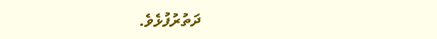ދަތުރުފުޅެވެ.